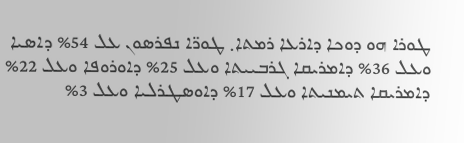ܛܘܪܐ ܗܘ ܕܘܟܐ ܕܐܪܥܐ ܪܡܬܐ܂ ܛܘܪ̈ܐ ܢܦܪܣܘܢ ܥܠ 54% ܕܐܣܝܐ ܘܥܠ 36% ܕܐܡܪܝܩܐ ܓܪܒܝܝܬܐ ܘܥܠ 25% ܕܐܘܪܘܦܐ ܘܥܠ 22% ܕܐܡܪܝܩܐ ܬܝܡܢܝܬܐ ܘܥܠ 17% ܕܐܘܣܛܪܠܝܐ ܘܥܠ 3%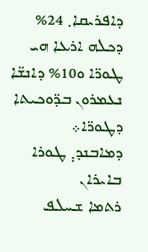ܕܐܦܪܝܩܐ܂ 24% ܕܟܠܗ ܐܪܥܐ ܗܝ ܛܘܪ̈ܐ ܘ10% ܕܐܢܫ̈ܐ ܢܥܡܪܘܢ ܒܕ̈ܘܟܝܬܐ ܕܛܘܪ̈ܐ܀
ܕܡܐܒܢܕ܄ ܛܘܪܐ ܒܐܝܪܐܢ
ܪܬܡܐ ܫܚܠܦ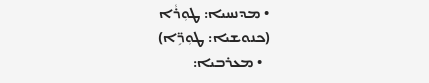• ܡܕܢܚܝܐ: ܛܘܼܪܵܐ (ܟܢܘܫܝܐ: ܛܘܼܪܹ̈ܐ)
  • ܡܥܪܒܝܐ: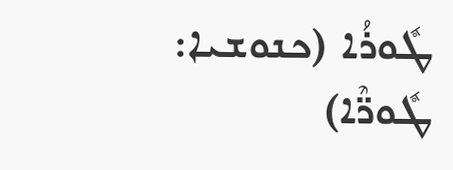ܛܽܘܪܳܐ (ܟܢܘܫܝܐ: ܛܽܘܪ̈ܶܐ)